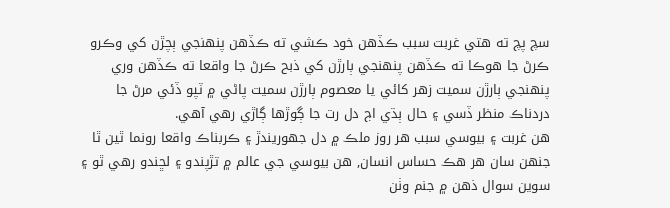سچ پچ ته هتي غربت سبب ڪڏهن خود ڪشي ته ڪڏهن پنهنجي ٻچڙن کي وڪرو ڪرڻ جا هوڪا ته ڪڏهن پنهنجي ٻارڙن کي ذبح ڪرڻ جا واقعا ته ڪڏهن وري پنهنجي ٻارڙن سميت زهر کائي يا معصوم ٻارڙن سميت پاڻي ۾ ٽپو ڏئي مرڻ جا دردناڪ منظر ڏسي ۽ حال ٻڌي اڄ دل رت جا ڳوڙها ڳاڙي رهي آهي.
هن غربت ۽ بيوسي سبب هر روز ملڪ ۾ دل جهوريندڙ ۽ ڪربناڪ واقعا رونما ٿين ٿا جنهن سان هر هڪ حساس انسان, هن بيوسي جي عالم ۾ تڙپندو ۽ لڇندو رهي ٿو ۽ سوين سوال ذهن ۾ جنم وٺن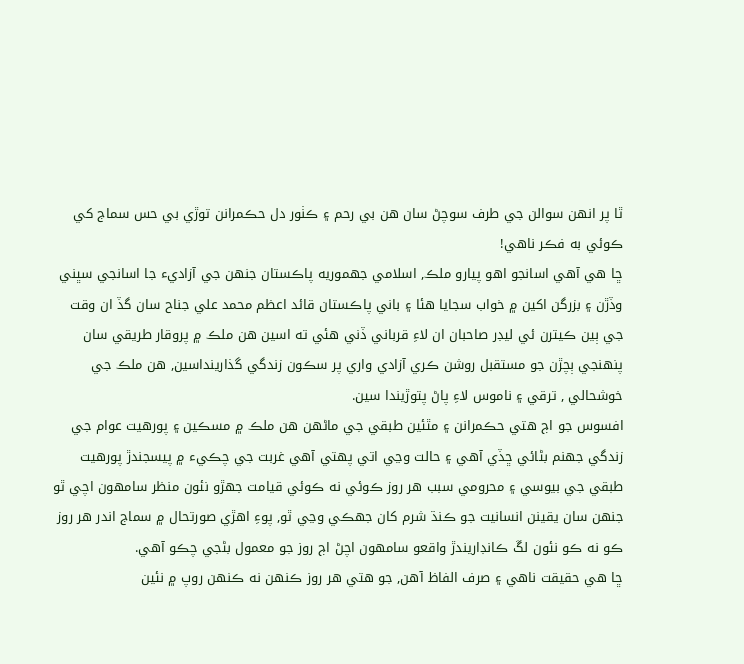ٿا پر انهن سوالن جي طرف سوچڻ سان هن بي رحم ۽ ڪٺور دل حڪمرانن توڙي بي حس سماج کي ڪوئي به فڪر ناهي!
ڇا هي آهي اسانجو اهو پيارو ملڪ, اسلامي جهموريه پاڪستان جنهن جي آزاديء جا اسانجي سڀني وڏڙن ۽ بزرگن اکين ۾ خواب سجايا هئا ۽ باني پاڪستان قائد اعظم محمد علي جناح سان گڏ ان وقت جي ٻين ڪيترن ئي ليڊر صاحبان ان لاءِ قرباني ڏني هئي ته اسين هن ملڪ ۾ پروقار طريقي سان پنهنجي ٻچڙن جو مستقبل روشن ڪري آزادي واري پر سڪون زندگي گذارينداسين, هن ملڪ جي خوشحالي , ترقي ۽ ناموس لاءِ پاڻ پتوڙيندا سين.
افسوس جو اڄ هتي حڪمرانن ۽ مٿئين طبقي جي ماڻهن هن ملڪ ۾ مسڪين ۽ پورهيت عوام جي زندگي جهنم بڻائي ڇڏي آهي ۽ حالت وڃي اتي پهتي آهي غربت جي چڪيء ۾ پيسجندڙ پورهيت طبقي جي بيوسي ۽ محرومي سبب هر روز ڪوئي نه ڪوئي قيامت جهڙو نئون منظر سامهون اچي ٿو جنهن سان يقينن انسانيت جو ڪنڌ شرم کان جهڪي وڃي ٿو, پوءِ اهڙي صورتحال ۾ سماج اندر هر روز ڪو نه ڪو نئون لڱ ڪانڊاريندڙ واقعو سامهون اچڻ اڄ روز جو معمول بڻجي چڪو آهي.
ڇا هي حقيقت ناهي ۽ صرف الفاظ آهن, جو هتي هر روز ڪنهن نه ڪنهن روپ ۾ نئين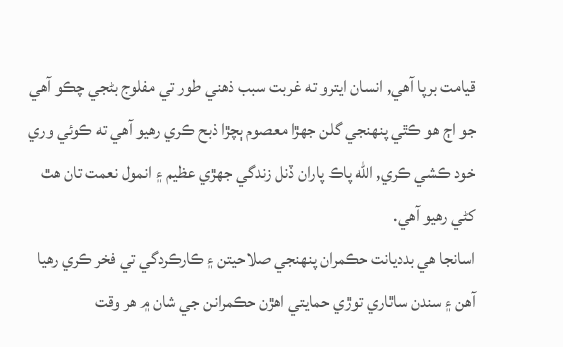قيامت برپا آهي, انسان ايترو ته غربت سبب ذهني طور تي مفلوج بڻجي چڪو آهي جو اڄ هو ڪٿي پنهنجي گلن جهڙا معصوم ٻچڙا ذبح ڪري رهيو آهي ته ڪوئي وري خود ڪشي ڪري, الله پاڪ پاران ڏنل زندگي جهڙي عظيم ۽ انمول نعمت تان هٿ کڻي رهيو آهي.
اسانجا هي بدديانت حڪمران پنهنجي صلاحيتن ۽ ڪارڪردگي تي فخر ڪري رهيا آهن ۽ سندن ساٿاري توڙي حمايتي اهڙن حڪمرانن جي شان ۾ هر وقت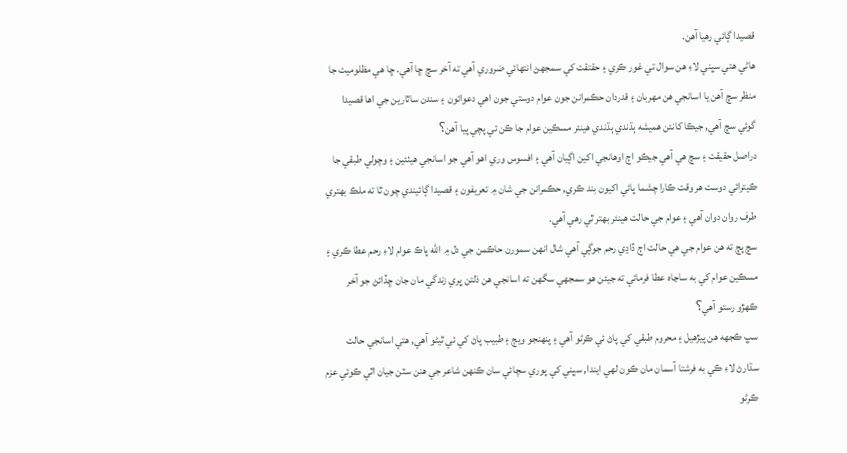قصيدا ڳائي رهيا آهن.
هاڻي هتي سڀني لاءِ هن سوال تي غور ڪري ۽ حقتقت کي سمجهڻ انتهائي ضروري آهي ته آخر سچ ڇا آهي. ڇا هي مظلوميت جا منظر سچ آهن يا اسانجي هن مهربان ۽ قدردان حڪمرانن جون عوام دوستي جون اهي دعوائون ۽ سندن ساٿارين جي اها قصيدا گوئي سچ آهي, جيڪا کانئن هميشه ٻڌندي ٻڌندي هينئر مسڪين عوام جا ڪن ئي پچي پيا آهن⸮
دراصل حقيقت ۽ سچ هي آهي جيڪو اڄ اوهانجي اکين اڳيان آهي ۽ افسوس وري اهو آهي جو اسانجي هيٺئين ۽ وچولي طبقي جا ڪيترائي دوست هر وقت ڪارا چشما پائي اکيون بند ڪري, حڪمرانن جي شان ۾ تعريفون ۽ قصيدا ڳائيندي چون ٿا ته ملڪ بهتري طرف روان دوان آهي ۽ عوام جي حالت هينئر بهتر ٿي رهي آهي.
سچ پچ ته هن عوام جي هي حالت اڄ ڏاڍي رحم جوڳي آهي شال انهن سمورن حاڪمن جي دل ۾ الله پاڪ عوام لاءِ رحم عطا ڪري ۽ مسڪين عوام کي به ساڃاه عطا فرمائي ته جيئن هو سمجهي سگهن ته اسانجي هن ذلتن ڀري زندگي مان جان ڇڏائڻ جو آخر ڪهڙو رستو آهي⸮
سڀ ڪجهه هن پيڙهيل ۽ محروم طبقي کي پاڻ ئي ڪرڻو آهي ۽ پنهنجو ويڄ ۽ طبيب پاڻ کي ئي ٿيڻو آهي, هتي اسانجي حالت سڌارڻ لاءِ ڪي به فرشتا آسمان مان ڪون لهي ايندا, سڀني کي پوري سچائي سان ڪنهن شاعر جي هنن سٽن جيان اٿي ڪوئي عزم ڪرڻو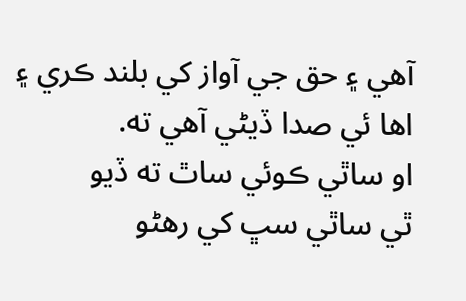آهي ۽ حق جي آواز کي بلند ڪري ۽ اها ئي صدا ڏيڻي آهي ته.
او ساٿي ڪوئي ساٿ ته ڏيو
ٿي ساٿي سڀ کي رهڻو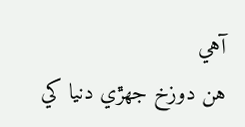آهي
هن دوزخ جهڙي دنيا کي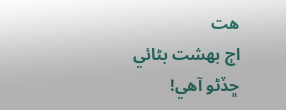هت
اڄ بهشت بڻائي ڇڏڻو آهي!